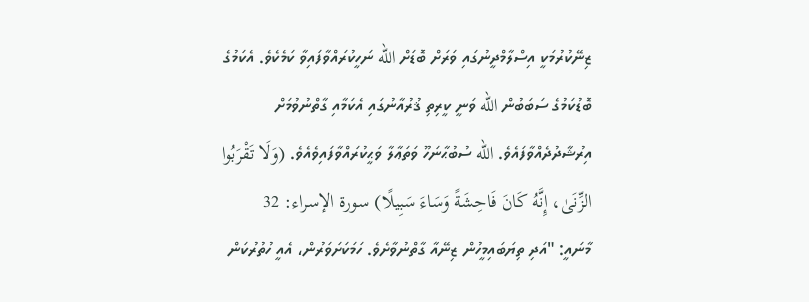ޒިނޭކުރުމަކީ އިސްލާމްދީނުގައި ވަރަށް ބޮޑަށް الله ނަހީކުރައްވާފައިވާ ކަމެކެވެ. އެކަމުގެ ބޮޑުކަމުގެ ސަބަބުން الله ވަނީ ކީރިތި ޤުރުއާނުގައި އެކަމާއި ގާތްނުވުމަށް އިރުޝާދުދެއްވާފައެވެ. الله ސުބުޙާނަހޫ ވަތަޢާލާ ވަޙީކުރައްވާފައިވެއެވެ. (وَلَا تَقْرَبُوا الزِّنَىٰ، إِنَّهُ كَانَ فَاحِشَةً وَسَاءَ سَبِيلًا) سورة الإسراء: 32
މާނައީ: "އަދި ތިޔަބައިމީހުން ޒިނޭއާ ގާތްނުވާށެވެ. ހަމަކަށަވަރުން، އެއީ ހުތުރުކަން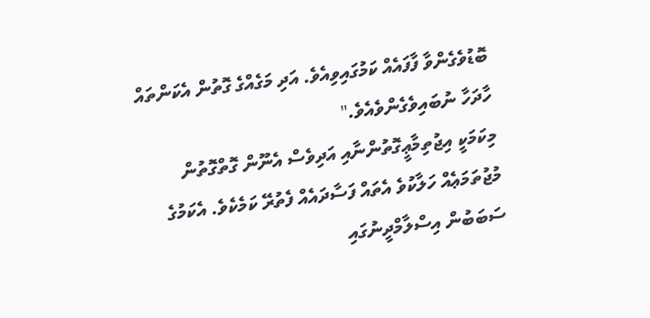ބޮޑުވެގެންވާ ފާފައެއް ކަމުގައިވިއެވެ. އަދި މަގެއްގެ ގޮތުން އެކަންތައް ހާދަހާ ނުބައިވެގެންވެއެވެ."
މިކަމަކީ އިޖުތިމާޢީގޮތުންނާއި އަދިވެސް އެނޫން ގޮތްގޮތުން މުޖުތަމަޢެއް ހަލާކުވެ އެތައް ފަސާދައެއް ފެތުރޭ ކަމެކެވެ. އެކަމުގެ ސަބަބުން އިސްލާމްދީނުގައި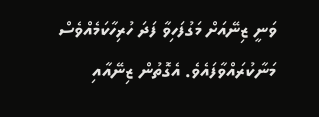ވަނީ ޒިނޭއަށް މަގުފަހިވާ ފަދަ ހުރިހާކަމެއްވެސް މަނާކުރައްވާފައެވެ. އެގޮތުން ޒިނޭއާއި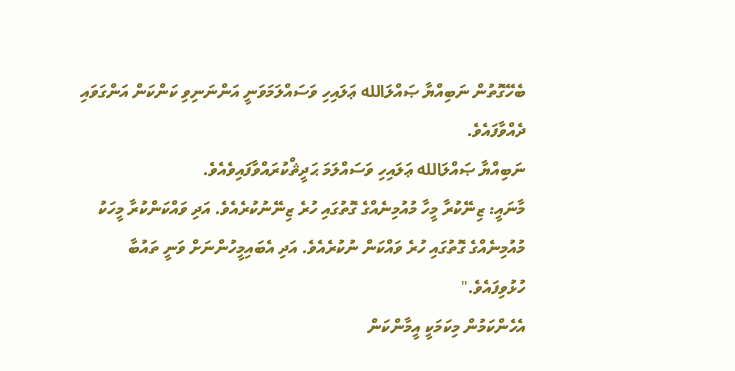ބެހޭގޮތުން ނަބިއްޔާ ޞައްލަالله ޢަލައިހި ވަސައްލަމަވަނީ އަންނަނިވި ކަންކަން އަންގަވައި ދެއްވާފައެވެ.
ނަބިއްޔާ ޞައްލަالله ޢަލައިހި ވަސައްލަމަ ޙަދީޘްކުރައްވާފައިވެއެވެ.
މާނައީ: ޒިނޭކުރާ މީހާ މުއުމިނެއްގެ ގޮތުގައި ހުރެ ޒިނޭނުކުރެއެވެ. އަދި ވައްކަންކުރާ މީހަކު މުއުމިނެއްގެ ގޮތުގައި ހުރެ ވައްކަން ނުކުރެއެވެ. އަދި އެބައިމީހުންނަށް ވަނީ ތައުބާ ހުޅުވިފައެވެ."
އެހެންކަމުން މިކަމަކީ އީމާންކަން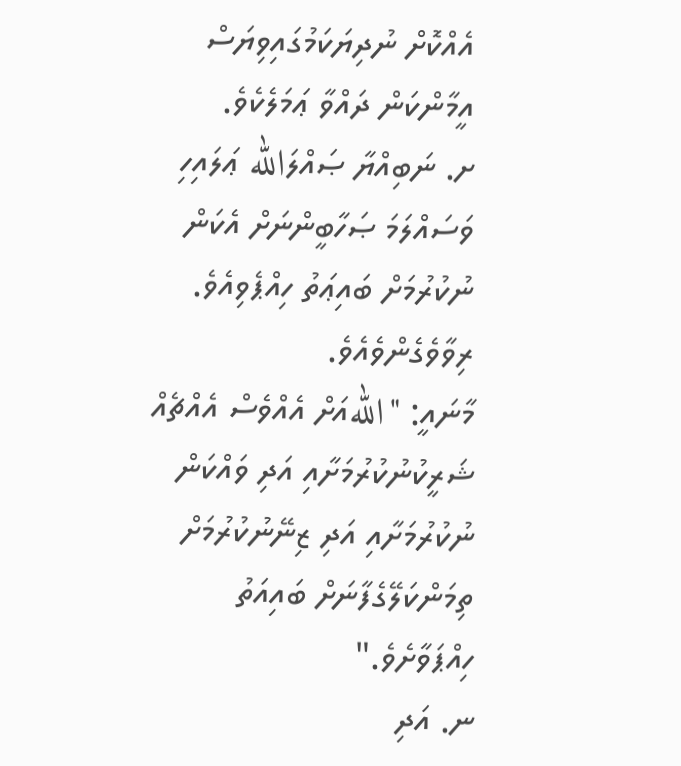އެއްކޮށް ނުދިޔަކަމުގައިވިޔަސް އީމާންކަން ދައްވާ ޢަމަލެކެވެ.
ށ. ނަބިއްޔާ ޞައްލަالله ޢަލައިހި ވަސައްލަމަ ޞަހާބީންނަށް އެކަން ނުކުރުމަށް ބައިޢަތު ހިއްޕެވިއެވެ.
ރިވާވެގެންވެއެވެ.
މާނައީ: "اللهއަށް އެއްވެސް އެއްޗެއް ޝަރީކުނުކުރުމަށާއި އަދި ވައްކަން ނުކުރުމަށާއި އަދި ޒިނޭނުކުރުމަށް ތިމަންކަލޭގެފާނަށް ބައިއަތު ހިއްޕަވާށެވެ."
ނ. އަދި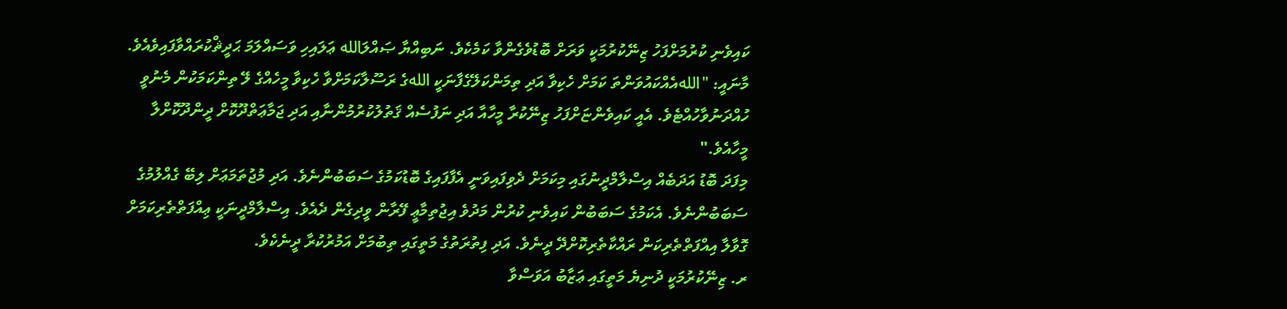ކައިވެނި ކުރުމަށްފަހު ޒިނޭކުރުމަކީ ވަރަށް ބޮޑުވެގެންވާ ކަމެކެވެ. ނަބިއްޔާ ޞައްލަالله ޢަލައިހި ވަސައްލަމަ ޙަދީޘްކުރައްވާފައިވެއެވެ.
މާނައީ: "اللهއެއްކައުވަންތަ ކަމަށް ހެކިވާ އަދި ތިމަންކަލޭގެފާނަކީ اللهގެ ރަސޫލާކަމަށްވާ ހެކިވާ މީހެއްގެ ލޭ ތިންކަމަކުން މެނުވީ ހުއްދަނުވާހުއްޓެވެ. އެއީ ކައިވެންޏަށްފަހު ޒިނޭކުރާ މީހާއާ އަދި ނަފުސެއް ޤަތުލުކުރުމުންނާއި އަދި ޖަމާޢަތްދޫކޮށް ދީންދޫކޮށްލާ މީހާއެވެ."
މިފަދަ ބޮޑު އަދަބެއް އިސްލާމްދީނުގައި މިކަމަށް ދެވިފައިވަނީ އެފާފައިގެ ބޮޑުކަމުގެ ސަބަބުންނެވެ. އަދި މުޖުތަމަޢަށް ލިބޭ ގެއްލުމުގެ ސަބަބުންނެވެ. އެކަމުގެ ސަބަބުން ކައިވެނި ކުރުން މަދުވެ އިޖުތިމާޢީ ފޭރާން ވީދިގެން ދެއެވެ. އިސްލާމްދީނަކީ ޢިއްފަތްތެރިކަމަށް ގޮވާލާ އިއްފަތްތެރިކަން ރައްކާތެރިކޮށްދޭ ދީނެވެ. އަދި ފިތުރަތުގެ މަތީގައި ތިބުމަށް އަމުރުކުރާ ދީނެކެވެ.
ރ. ޒިނޭކުރުމަކީ ދުނިޔެ މަތީގައި ޢަޒާބު އަވަސްވާ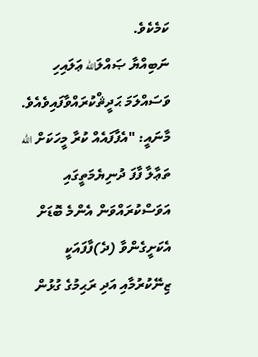ކަމެކެވެ.
ނަބިއްޔާ ޞައްލަالله ޢަލައިހި ވަސައްލަމަ ޙަދީޘްކުރައްވާފައިވެއެވެ.
މާނައީ: "އެފާފައެއް ކުރާ މީހަކަށް الله ތަޢާލާ ފާފަ ދުނިޔެމަތީގައި އަވަސްކުރައްވަން އެންމެ ބޮޑަށް އެކަށީގެންވާ (ދެ)ފާފައަކީ ޒިނޭކުރުމާއި އަދި ރަޙިމުގެ ގުޅުން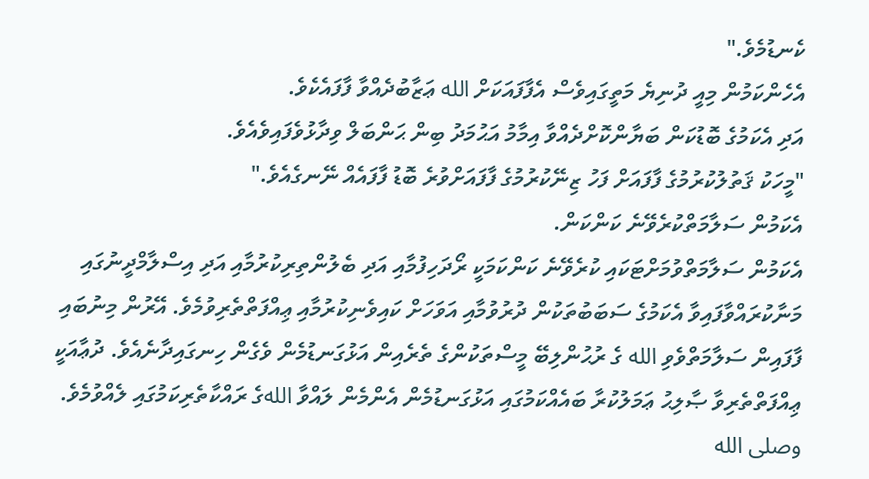ކެނޑުމެވެ."
އެހެންކަމުން މިއީ ދުނިޔެ މަތީގައިވެސް އެފާފައަކަށް الله ޢަޒާބުދެއްވާ ފާފައެކެވެ.
އަދި އެކަމުގެ ބޮޑުކަން ބަޔާންކޮށްދެއްވާ އިމާމު އަޙުމަދު ބިން ޙަންބަލް ވިދާޅުވެފައިވެއެވެ.
"މީހަކު ޤަތުލުކުރުމުގެ ފާފައަށް ފަހު ޒިނޭކުރުމުގެ ފާފައަށްވުރެ ބޮޑު ފާފައެއް ނޭނގެއެވެ."
އެކަމުން ސަލާމަތްކުރެވޭނެ ކަންކަން.
އެކަމުން ސަލާމަތްވުމަށްޓަކައި ކުރެވޭނެ ކަންކަމަކީ ރޯދަހިފުމާއި އަދި ބެލުންތިރިކުރުމާއި އަދި އިސްލާމްދީނުގައި މަނާކުރައްވާފައިވާ އެކަމުގެ ސަބަބުތަކުން ދުރުވުމާއި އަވަހަށް ކައިވެނިކުރުމާއި ޢިއްފަތްތެރިވުމެވެ. އޭރުން މިނުބައި ފާފައިން ސަލާމަތްވެވި الله ގެ ރުޙުންލިބޭ މީސްތަކުންގެ ތެރެއިން އަޅުގަނޑުމެން ވެގެން ހިނގައިދާނެއެވެ. ދުޢާއަކީ ޢިއްފަތްތެރިވާ ޞާލިޙު ޢަމަލުކުރާ ބައެއްކަމުގައި އަޅުގަނޑުމެން އެންމެން ލައްވާ اللهގެ ރައްކާތެރިކަމުގައި ލެއްވުމެވެ. وصلى الله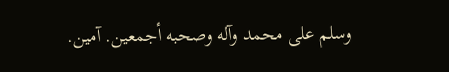وسلم على محمد وآله وصحبه أجمعين. آمين.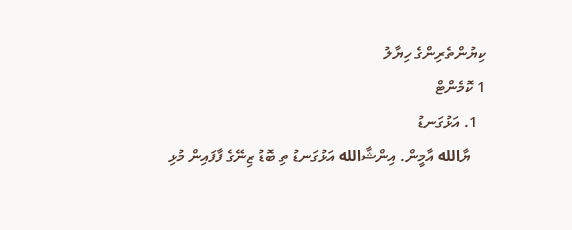ކިޔުންތެރިންގެ ހިޔާލު
1 ކޮމެންޓް
  1. އަޅުގަނޑު
    ޔާالله އާމީން. އިންޝާالله އަޅުގަނޑު ތި ބޮޑު ޒިނޭގެ ފާފައިން މުޅި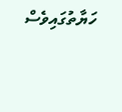ހަޔާތުގައިވެސް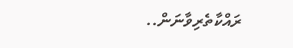ރައްކާތެރިވާނަން..